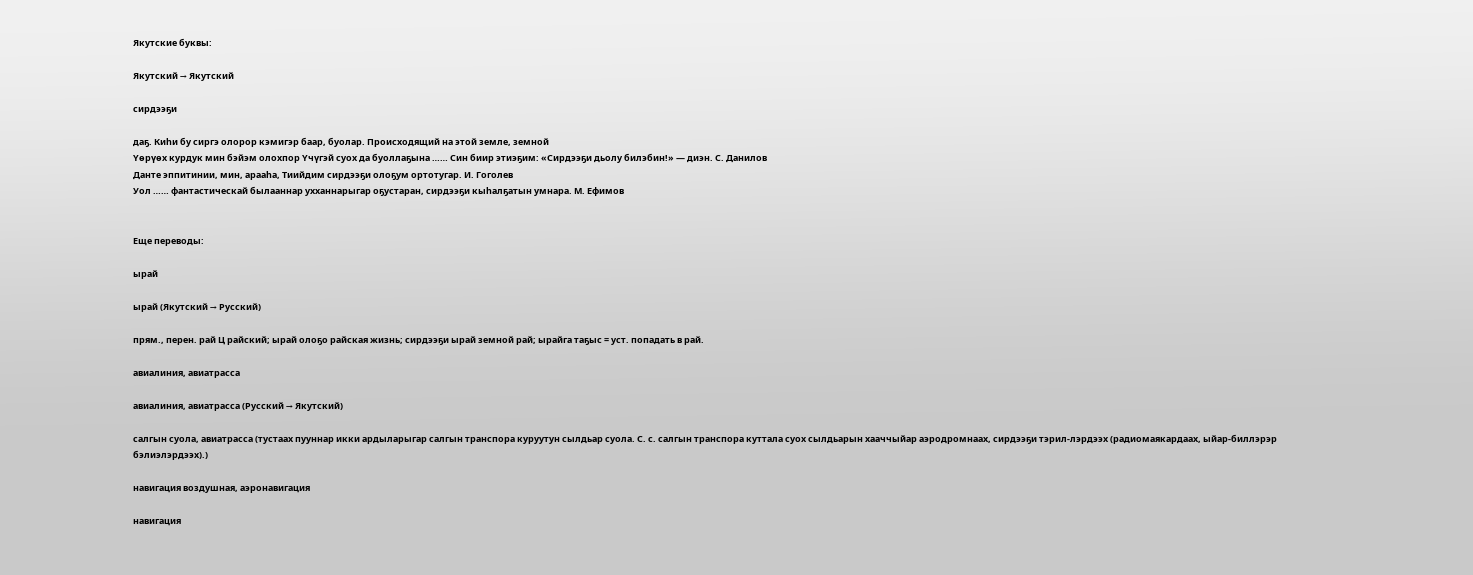Якутские буквы:

Якутский → Якутский

сирдээҕи

даҕ. Киһи бу сиргэ олорор кэмигэр баар, буолар. Происходящий на этой земле, земной
Үөрүөх курдук мин бэйэм олохпор Үчүгэй суох да буоллаҕына …… Син биир этиэҕим: «Сирдээҕи дьолу билэбин!» — диэн. С. Данилов
Данте эппитинии, мин, арааһа, Тиийдим сирдээҕи олоҕум ортотугар. И. Гоголев
Уол …… фантастическай былааннар ухханнарыгар оҕустаран, сирдээҕи кыһалҕатын умнара. М. Ефимов


Еще переводы:

ырай

ырай (Якутский → Русский)

прям., перен. рай Ц райский; ырай олоҕо райская жизнь; сирдээҕи ырай земной рай; ырайга таҕыс = уст. попадать в рай.

авиалиния, авиатрасса

авиалиния, авиатрасса (Русский → Якутский)

салгын суола, авиатрасса (тустаах пууннар икки ардыларыгар салгын транспора куруутун сылдьар суола. С. с. салгын транспора куттала суох сылдьарын хааччыйар аэродромнаах, сирдээҕи тэрил-лэрдээх (радиомаякардаах, ыйар-биллэрэр бэлиэлэрдээх).)

навигация воздушная, аэронавигация

навигация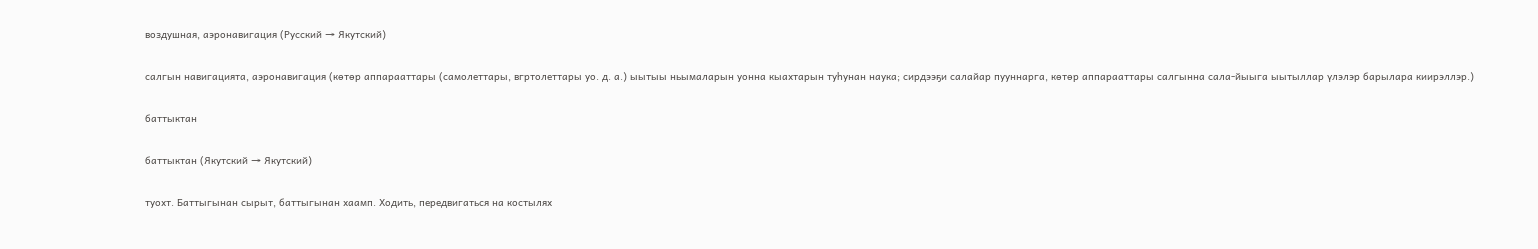воздушная, аэронавигация (Русский → Якутский)

салгын навигацията, аэронавигация (көтөр аппарааттары (самолеттары, вгртолеттары уо. д. а.) ыытыы ньымаларын уонна кыахтарын туһунан наука; сирдээҕи салайар пууннарга, көтөр аппарааттары салгынна сала-йыыга ыытыллар үлэлэр барылара киирэллэр.)

баттыктан

баттыктан (Якутский → Якутский)

туохт. Баттыгынан сырыт, баттыгынан хаамп. Ходить, передвигаться на костылях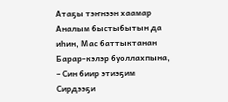Атаҕы тэҥнээн хаамар Аналым быстыбытын да иһин, Мас баттыктанан Барар-кэлэр буоллахпына, – Син биир этиэҕим Сирдээҕи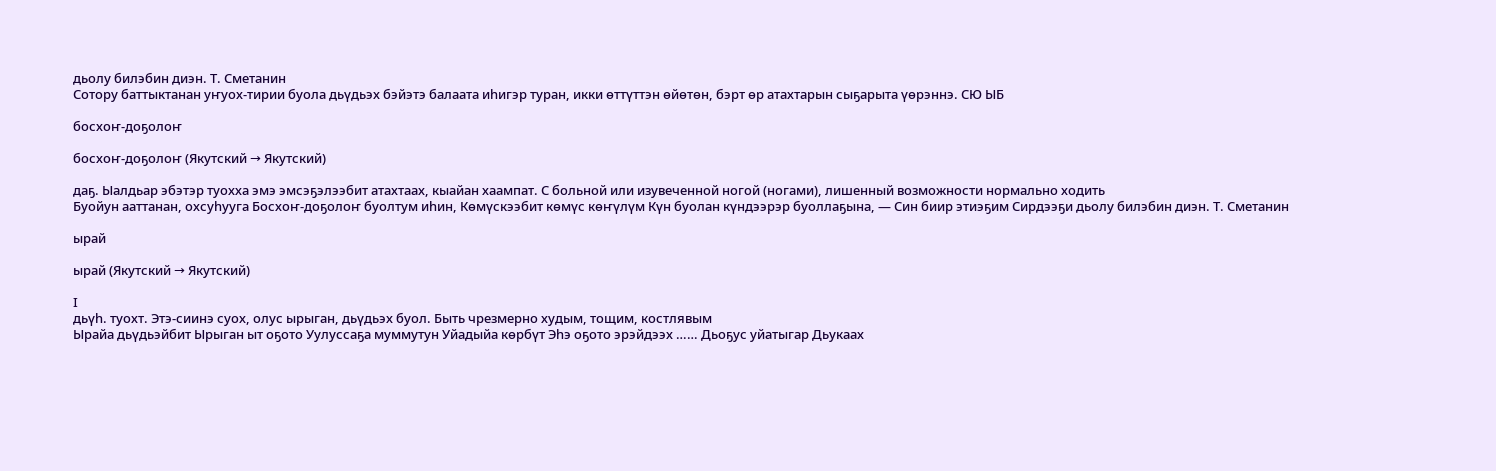дьолу билэбин диэн. Т. Сметанин
Сотору баттыктанан уҥуох-тирии буола дьүдьэх бэйэтэ балаата иһигэр туран, икки өттүттэн өйөтөн, бэрт өр атахтарын сыҕарыта үөрэннэ. СЮ ЫБ

босхоҥ-доҕолоҥ

босхоҥ-доҕолоҥ (Якутский → Якутский)

даҕ. Ыалдьар эбэтэр туохха эмэ эмсэҕэлээбит атахтаах, кыайан хаампат. С больной или изувеченной ногой (ногами), лишенный возможности нормально ходить
Буойун ааттанан, охсуһууга Босхоҥ-доҕолоҥ буолтум иһин, Көмүскээбит көмүс көҥүлүм Күн буолан күндээрэр буоллаҕына, — Син биир этиэҕим Сирдээҕи дьолу билэбин диэн. Т. Сметанин

ырай

ырай (Якутский → Якутский)

I
дьүһ. туохт. Этэ-сиинэ суох, олус ырыган, дьүдьэх буол. Быть чрезмерно худым, тощим, костлявым
Ырайа дьүдьэйбит Ырыган ыт оҕото Уулуссаҕа муммутун Уйадыйа көрбүт Эһэ оҕото эрэйдээх …… Дьоҕус уйатыгар Дьукаах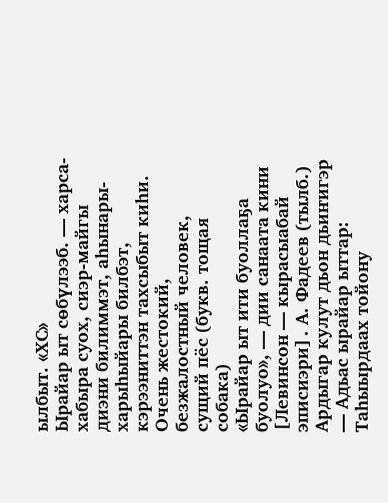ылбыт. «ХС»
Ырайар ыт сөбүлээб. — харса-хабыра суох, сиэр-майгы диэни билиммэт, аһынары-харыһыйары билбэт, кэрээниттэн тахсыбыт киһи. Очень жестокий, безжалостный человек, сущий пёс (букв. тощая собака)
«Ырайар ыт ити буоллаҕа буолуо», — дии санаата кини [Левинсон — кырасыабай эписиэри]. А. Фадеев (тылб.)
Ардыгар кулут дьон дьиҥигэр — Адьас ырайар ыттар: Таһыырдаах тойону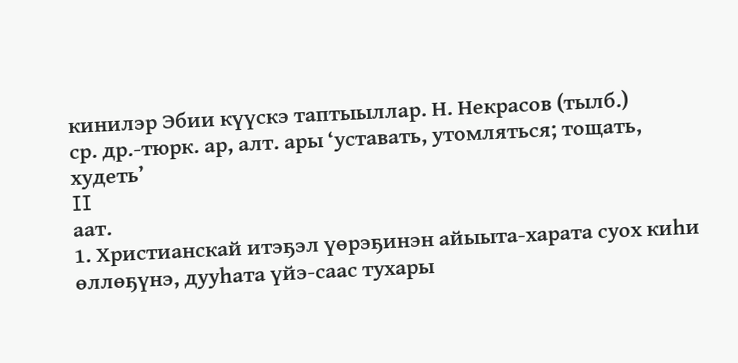кинилэр Эбии күүскэ таптыыллар. Н. Некрасов (тылб.)
ср. др.-тюрк. ар, алт. ары ‘уставать, утомляться; тощать, худеть’
II
аат.
1. Христианскай итэҕэл үөрэҕинэн айыыта-харата суох киһи өллөҕүнэ, дууһата үйэ-саас тухары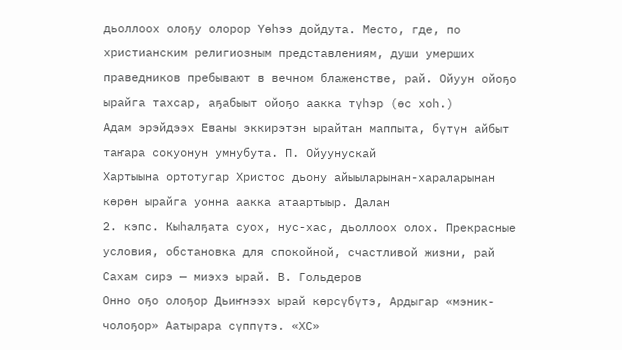дьоллоох олоҕу олорор Үөһээ дойдута. Место, где, по христианским религиозным представлениям, души умерших праведников пребывают в вечном блаженстве, рай. Ойуун ойоҕо ырайга тахсар, аҕабыыт ойоҕо аакка түһэр (өс хоһ.)
Адам эрэйдээх Еваны эккирэтэн ырайтан маппыта, бүтүн айбыт таҥара сокуонун умнубута. П. Ойуунускай
Хартыына ортотугар Христос дьону айыыларынан-хараларынан көрөн ырайга уонна аакка атаартыыр. Далан
2. кэпс. Кыһалҕата суох, нус-хас, дьоллоох олох. Прекрасные условия, обстановка для спокойной, счастливой жизни, рай
Сахам сирэ — миэхэ ырай. В. Гольдеров
Онно оҕо олоҕор Дьиҥнээх ырай көрсүбүтэ, Ардыгар «мэник-чолоҕор» Аатырара сүппүтэ. «ХС»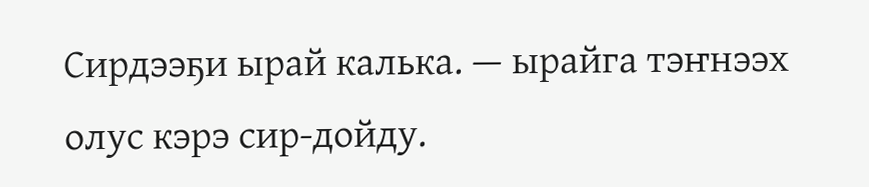Сирдээҕи ырай калька. — ырайга тэҥнээх олус кэрэ сир-дойду.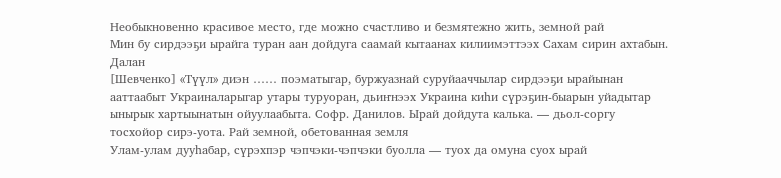Необыкновенно красивое место, где можно счастливо и безмятежно жить, земной рай
Мин бу сирдээҕи ырайга туран аан дойдуга саамай кытаанах килиимэттээх Сахам сирин ахтабын. Далан
[Шевченко] «Түүл» диэн …… поэматыгар, буржуазнай суруйааччылар сирдээҕи ырайынан ааттаабыт Украиналарыгар утары туруоран, дьиҥнээх Украина киһи сүрэҕин-быарын уйадытар ынырык хартыынатын ойуулаабыта. Софр. Данилов. Ырай дойдута калька. — дьол-соргу тосхойор сирэ-уота. Рай земной, обетованная земля
Улам-улам дууһабар, сүрэхпэр чэпчэки-чэпчэки буолла — туох да омуна суох ырай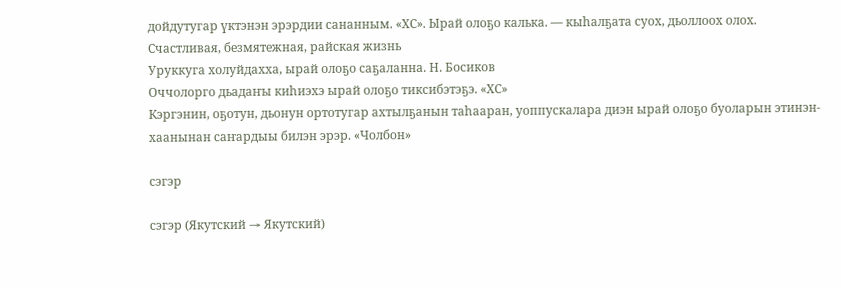дойдутугар үктэнэн эрэрдии сананным. «ХС». Ырай олоҕо калька. — кыһалҕата суох, дьоллоох олох. Счастливая, безмятежная, райская жизнь
Уруккуга холуйдахха, ырай олоҕо саҕаланна. Н. Босиков
Оччолорго дьадаҥы киһиэхэ ырай олоҕо тиксибэтэҕэ. «ХС»
Кэргэнин, оҕотун, дьонун ортотугар ахтылҕанын таһааран, уоппускалара диэн ырай олоҕо буоларын этинэн-хаанынан саҥардыы билэн эрэр. «Чолбон»

сэгэр

сэгэр (Якутский → Якутский)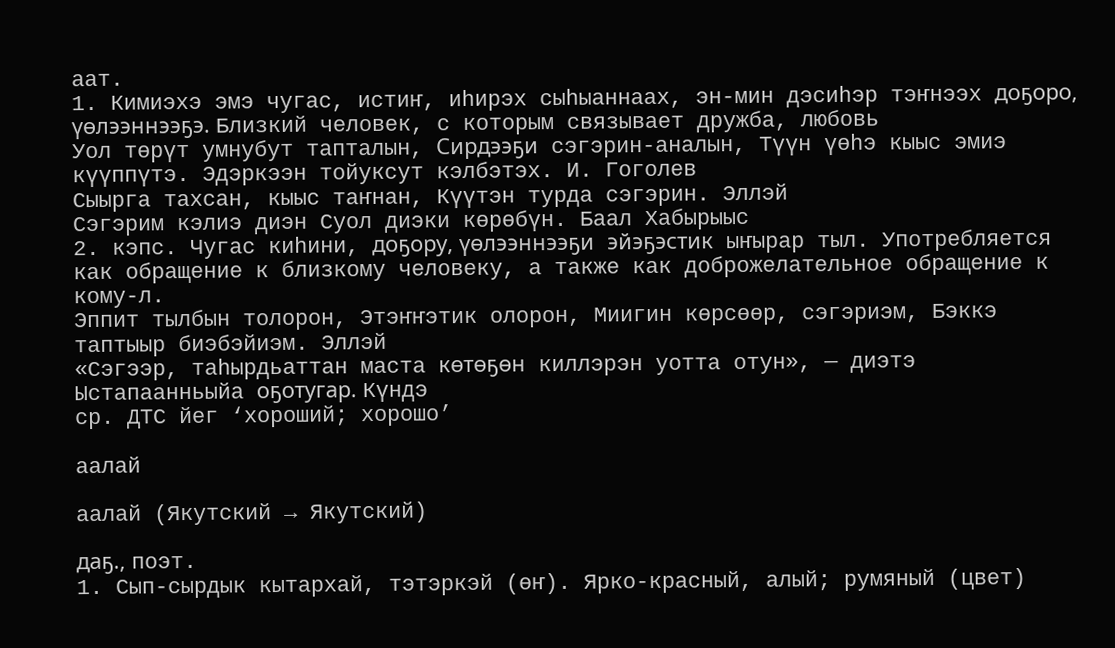аат.
1. Кимиэхэ эмэ чугас, истиҥ, иһирэх сыһыаннаах, эн-мин дэсиһэр тэҥнээх доҕоро, үөлээннээҕэ. Близкий человек, с которым связывает дружба, любовь
Уол төрүт умнубут тапталын, Сирдээҕи сэгэрин-аналын, Түүн үөһэ кыыс эмиэ күүппүтэ. Эдэркээн тойуксут кэлбэтэх. И. Гоголев
Сыырга тахсан, кыыс таҥнан, Күүтэн турда сэгэрин. Эллэй
Сэгэрим кэлиэ диэн Суол диэки көрөбүн. Баал Хабырыыс
2. кэпс. Чугас киһини, доҕору, үөлээннээҕи эйэҕэстик ыҥырар тыл. Употребляется как обращение к близкому человеку, а также как доброжелательное обращение к кому-л.
Эппит тылбын толорон, Этэҥҥэтик олорон, Миигин көрсөөр, сэгэриэм, Бэккэ таптыыр биэбэйиэм. Эллэй
«Сэгээр, таһырдьаттан маста көтөҕөн киллэрэн уотта отун», — диэтэ Ыстапаанньыйа оҕотугар. Күндэ
ср. ДТС йег ‘хороший; хорошо’

аалай

аалай (Якутский → Якутский)

даҕ., поэт.
1. Сып-сырдык кытархай, тэтэркэй (өҥ). Ярко-красный, алый; румяный (цвет)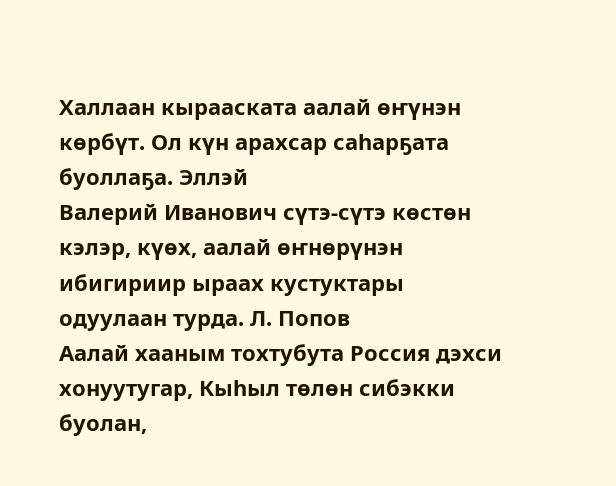Халлаан кырааската аалай өҥүнэн көрбүт. Ол күн арахсар саһарҕата буоллаҕа. Эллэй
Валерий Иванович сүтэ-сүтэ көстөн кэлэр, күөх, аалай өҥнөрүнэн ибигириир ыраах кустуктары одуулаан турда. Л. Попов
Аалай хааным тохтубута Россия дэхси хонуутугар, Кыһыл төлөн сибэкки буолан,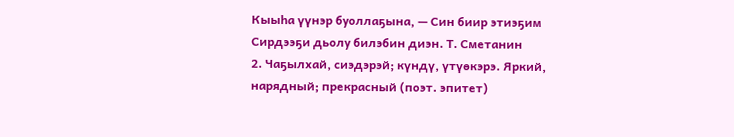Кыыһа үүнэр буоллаҕына, — Син биир этиэҕим Сирдээҕи дьолу билэбин диэн. Т. Сметанин
2. Чаҕылхай, сиэдэрэй; күндү, үтүөкэрэ. Яркий, нарядный; прекрасный (поэт. эпитет)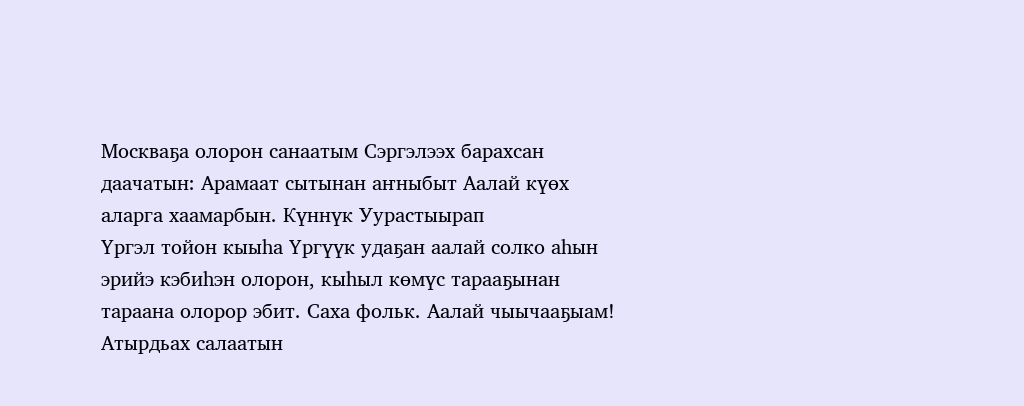Москваҕа олорон санаатым Сэргэлээх барахсан даачатын: Арамаат сытынан аҥныбыт Аалай күөх аларга хаамарбын. Күннүк Уурастыырап
Үргэл тойон кыыһа Үргүүк удаҕан аалай солко аһын эрийэ кэбиһэн олорон, кыһыл көмүс тарааҕынан тараана олорор эбит. Саха фольк. Аалай чыычааҕыам! Атырдьах салаатын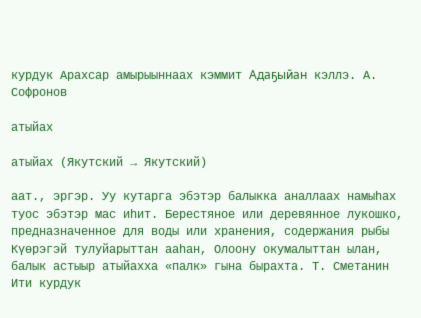курдук Арахсар амырыыннаах кэммит Адаҕыйан кэллэ. А. Софронов

атыйах

атыйах (Якутский → Якутский)

аат., эргэр. Уу кутарга эбэтэр балыкка аналлаах намыһах туос эбэтэр мас иһит. Берестяное или деревянное лукошко, предназначенное для воды или хранения, содержания рыбы
Күөрэгэй тулуйарыттан ааһан, Олоону окумалыттан ылан, балык астыыр атыйахха «палк» гына бырахта. Т. Сметанин
Ити курдук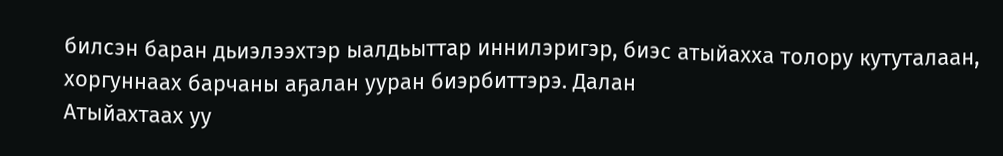билсэн баран дьиэлээхтэр ыалдьыттар иннилэригэр, биэс атыйахха толору кутуталаан, хоргуннаах барчаны аҕалан ууран биэрбиттэрэ. Далан
Атыйахтаах уу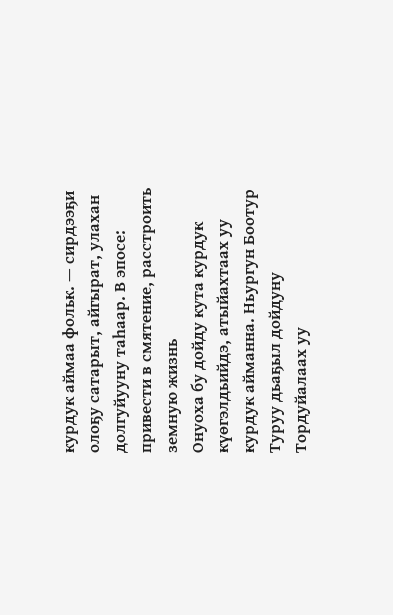курдук аймаа фольк. — сирдээҕи олоҕу сатарыт, айгырат, улахан долгуйууну таһаар. В эпосе: привести в смятение, расстроить земную жизнь
Онуоха бу дойду кута курдук күөгэлдьийдэ, атыйахтаах уу курдук айманна. Ньургун Боотур
Туруу дьаҕыл дойдуну Тордуйалаах уу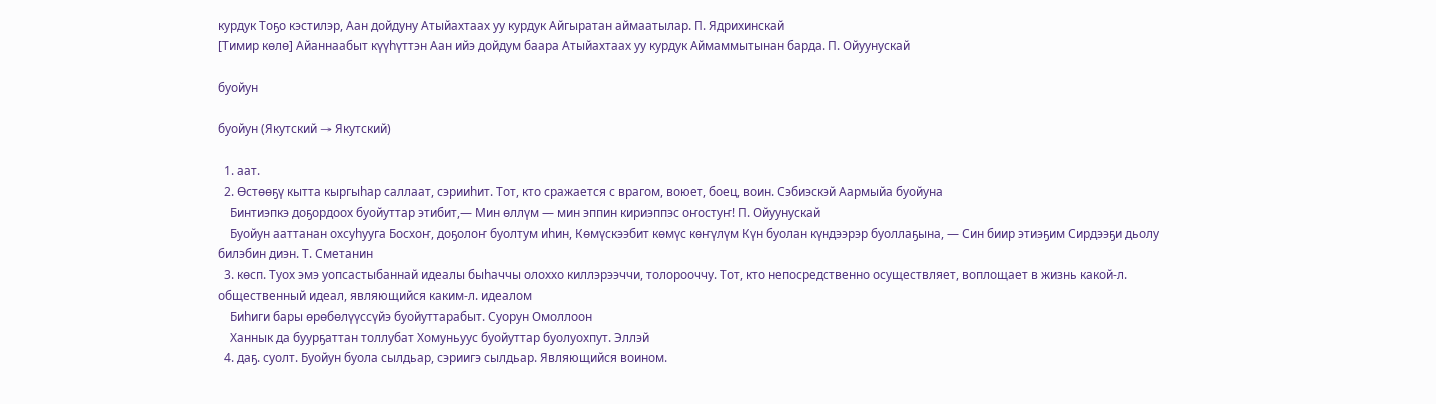курдук Тоҕо кэстилэр, Аан дойдуну Атыйахтаах уу курдук Айгыратан аймаатылар. П. Ядрихинскай
[Тимир көлө] Айаннаабыт күүһүттэн Аан ийэ дойдум баара Атыйахтаах уу курдук Аймаммытынан барда. П. Ойуунускай

буойун

буойун (Якутский → Якутский)

  1. аат.
  2. Өстөөҕү кытта кыргыһар саллаат, сэрииһит. Тот, кто сражается с врагом, воюет, боец, воин. Сэбиэскэй Аармыйа буойуна
    Бинтиэпкэ доҕордоох буойуттар этибит,— Мин өллүм — мин эппин кириэппэс оҥостуҥ! П. Ойуунускай
    Буойун ааттанан охсуһууга Босхоҥ, доҕолоҥ буолтум иһин, Көмүскээбит көмүс көҥүлүм Күн буолан күндээрэр буоллаҕына, — Син биир этиэҕим Сирдээҕи дьолу билэбин диэн. Т. Сметанин
  3. көсп. Туох эмэ уопсастыбаннай идеалы быһаччы олоххо киллэрээччи, толорооччу. Тот, кто непосредственно осуществляет, воплощает в жизнь какой-л. общественный идеал, являющийся каким-л. идеалом
    Биһиги бары өрөбөлүүссүйэ буойуттарабыт. Суорун Омоллоон
    Ханнык да буурҕаттан толлубат Хомуньуус буойуттар буолуохпут. Эллэй
  4. даҕ. суолт. Буойун буола сылдьар, сэриигэ сылдьар. Являющийся воином.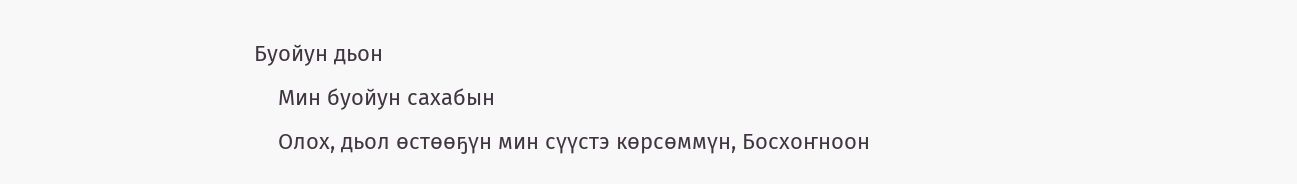Буойун дьон
    Мин буойун сахабын
    Олох, дьол өстөөҕүн мин сүүстэ көрсөммүн, Босхоҥноон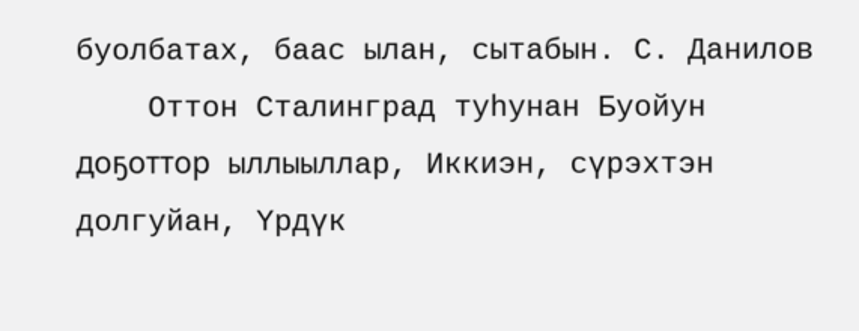буолбатах, баас ылан, сытабын. С. Данилов
    Оттон Сталинград туһунан Буойун доҕоттор ыллыыллар, Иккиэн, сүрэхтэн долгуйан, Үрдүк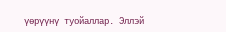үөрүүнү туойаллар. Эллэй